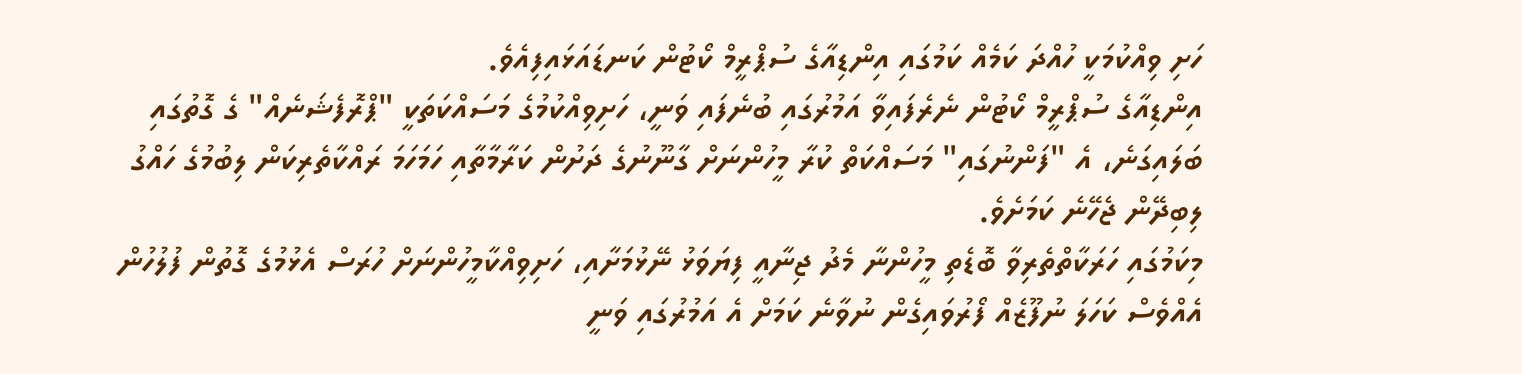ހަށި ވިއްކުމަކީ ހުއްދަ ކަމެއް ކަމުގައި އިންޑިއާގެ ސުޕްރީމް ކޯޓުން ކަނޑައަޅައިފިއެވެ.
އިންޑިއާގެ ސުޕްރީމް ކޯޓުން ނެރެފައިވާ އަމުރުގައި ބުނެފައި ވަނީ، ހަށިވިއްކުމުގެ މަސައްކަތަކީ "ޕްރޮފެޝަނެއް" ގެ ގޮތުގައި ބަލައިގަނެ، އެ "ފަންނުގައި" މަސައްކަތް ކުރާ މީހުންނަށް ގާނޫނުގެ ދަށުން ކަރާމާތާއި ހަމަހަމަ ރައްކާތެރިކަން ލިބުމުގެ ހައްގު ލިބިދޭން ޖެހޭނެ ކަމަށެވެ.
މިކަމުގައި ހަރަކާތްތެރިވާ ބޮޑެތި މީހުންނާ މެދު ޖިނާއީ ފިޔަވަޅު ނޭޅުމަށާއި، ހަށިވިއްކާމީހުންނަށް ހުރަސް އެޅުމުގެ ގޮތުން ފުލުހުން އެއްވެސް ކަހަލަ ނުފޫޒެއް ފޯރުވައިގެން ނުވާނެ ކަމަށް އެ އަމުރުގައި ވަނީ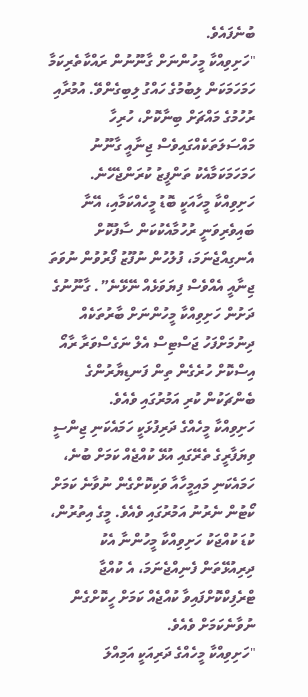ބުނެފައެވެ.
"ހަށިވިއްކާ މީހުންނަށް ގާނޫނުން ރައްކާތެރިކަމާ ހަމަހަމަކަން ލިބުމުގެ ހައްގު ލިބިގެންވޭ. އުމުރާއި ރުހުމުގެ މައްޗަށް ބިނާކޮށް، ހުރިހާ މައްސަލަތަކެއްގައިވެސް ޖިނާއީ ގާނޫނު ހަމަހަމަކަމާއެކު ތަންފީޒު ކުރަންޖެހޭނެ. ހަށިވިއްކާ މީހާއަކީ ބޮޑު މީހެއްކަމާއި، އޭނާ ބައިވެރިވަނީ ރުހުމާއެކުކަން ސާފުކޮށް އެނގިއްޖެނަމަ، ފުލުހުން ނުފޫޒު ފޯރުވުން ނުވަތަ ޖިނާއީ އެއްވެސް ފިޔަވަޅެއް ނޭޅޭނެ”. ގާނޫނުގެ ދަށުން ހަށިވިއްކާ މީހުންނަށް ބާރުތަކެއް ދިނުމަށްފަހު ޖަސްޓިސް އެލް ނަގެސްވަރާ ރާއޯ އިސްކޮށް ހުރެގެން ތިން ފަނޑިޔާރުންގެ ބެންޗަކުން ކުރި އަމުރުގައި ވެއެވެ.
ހަށިވިއްކާ މީހެއްގެ ދަރިފުޅަކީ ހަމައެކަނި ޖިންސީ ވިޔަފާރީގެ ތެރޭގައި އުޅޭ ކުއްޖެއް ކަމަށް ބުނެ، ހަމައެކަނި މައިމީހާއާ ވަކިކޮށްގެން ނުވާނެ ކަމަށް ކޯޓުން ނެރުނު އަމުރުގައި ވެއެވެ. މީގެ އިތުރުން، ކުޑަ ކުއްޖަކު ހަށިވިއްކާ މީހުންނާ އެކު ދިރިއުޅޭތަން ފެނިއްޖެނަމަ، އެ ކުއްޖާ ޓްރެފިކްކޮށްފައިވާ ކުއްޖެއް ކަމަށް ހީކޮށްގެން ނުވާނެކަމަށް ވެއެވެ.
"ހަށިވިއްކާ މީހެއްގެ ދަރިއަކީ އަމިއްލަ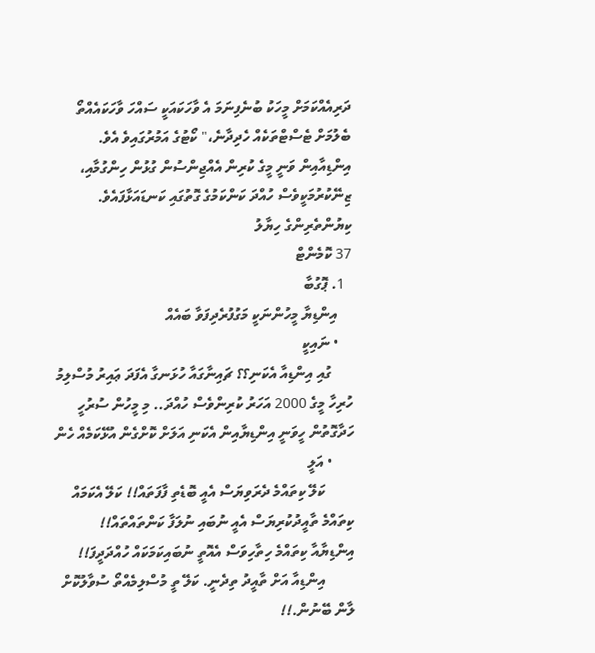ދަރިއެއްކަމަށް މީހަކު ބުނެފިނަމަ އެ ވާހަކައަކީ ސައްހަ ވާހަކައެއްތޯ ބެލުމަށް ޓެސްޓްތަކެއް ހެދިދާނެ،" ކޯޓުގެ އަމުރުގައިވެ އެވެ.
އިންޑިއާއިން ވަނީ މީގެ ކުރިން އެއްޖިންސުން ގުޅުން ހިންގުމާއި، ޒިނޭކުރުމަކީވެސް ހުއްދަ ކަންކަމުގެ ގޮތުގައި ކަނޑައަޅާފައެވެ.
ކިޔުންތެރިންގެ ހިޔާލު
37 ކޮމެންޓް
  1. ޕޮގުބާ
    އިންޑިޔާ މީހުންނަކީ މަގުފުރެދިފަވާ ބައެއް
    • ނައިކީ
      ގުއި އިންޑިއާ އެކަނި؟؟ ޗައިނާގައާ ހުޅަނގާ އެފަދަ ޢައިރު މުސްލިމު ހުރިހާ މީގެ 2000 އަހަރު ކުރިންވެސް ހުއްދަ.. މި މީހުން ސުރުހީ ހަދާގޮތުން ހީވަނީ އިންޑިޔާއިން އެކަނި އަލަށް ކޮށްގެން އުޅޭކަމެއް ހެން
      • އަލީ
        ކަލޭ ކިތައްމެ ދެރަވިޔަސް އެއީ ބޮޑެތި ފާފަތައް!! ކަލޭ އެކަމައް ކިތައްމެ ތާއީދުކުރިޔަސް އެއީ ނުބައި ނުލަފާ ކަންތައްތައް!! އިންޑިޔާއާ ކިތައްމެ ހިތާހިވަސް އެއޮތީ ނުބައިކަމަކައް ހުއްދަދީފަ!!
        އިންޑިއާ އަށް ތާއީދު ތިދެނީ. ކަލޭ ތީ މުސްލިމެއްތޯ ސުވާލުކޮށް ލާން ބޭނުން.!!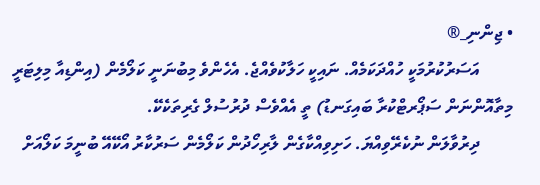• ޖިންނި_®
        އަސަރުކުރުމަކީ ހުއްދަކަމެއް. ނައިކީ ހަލާކުވެއްޖެ. އެހެންވެ މިބުނަނީ ކަލޯމެން (އިންޑިއާ މިލިޓަރީ މިތާއޮންނަން ސަޕޯރޓްކުރާ ބައިގަނޑު) ތީ އެއްވެސް ދުރުސުލް ގެރިތަކެކޭ.
        ދިރުވާލަން ނުކެރޭވިއްޔަ. ހަށިވިއްކާގެން ލާރިހޯދުން ކަލޯމެން ސަރުކާރު އޯކޭއޭ ބުނީމަ ކަލޯއަށް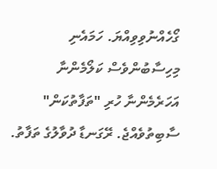ގޯހެއްނުވިވިއްޔަ. ހަމައެނި މިހިސާބުންވެސް ކަލޯމެންނާ އަހަރެމެންނާ ހުރި "ތަފާތުކަން" ސާބިތުވެއްޖެ. ރޭގަނޑާ ދުވާލުގެ ތަފާތު.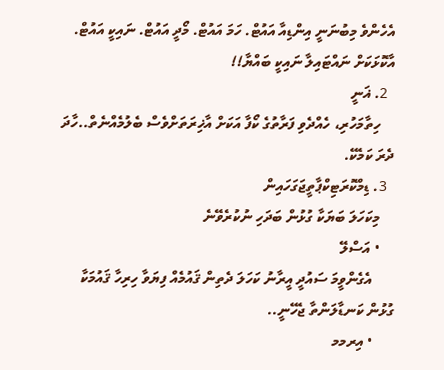އެހެންވެ މިބުނަނީ އިންޑިއާ އައުޓް. ހަމަ އައުޓް. މޯދީ އައުޓް. ނައިކީ އައުޓް. އާކޮޅަކަށް ނައްޓައިލާ ނައިކީ ބައްޔާ!!
  2. ޣަނީ
    ހިތާމަހުރި، ހެއްދެވި ފަރާތުގެ ކޯފާ އަކަށް އާޚިރަތަށްވެސް ބެލުމެއްނެތް..ހާދަ ދެރަ ކަމެކޭ.
  3. ޑިމްކޮރަޓިކްޕާތީޖަގަހައިން
    މިކަހަލަ ބަޔަކާ ގުޅުން ބަދަހި ނުކުރެވޭނެ
    • އަސްލޭ
      އެގެންވީމަ ސައުދީ އީރާނު ކަހަލަ ދެތިން ޤައުމެއް ފިޔަވާ ހިރިހާ ޤައުމަކާ ގުޅުން ކަނޑާލަންތާ ޖެހޭނީ..
      • އިރމމ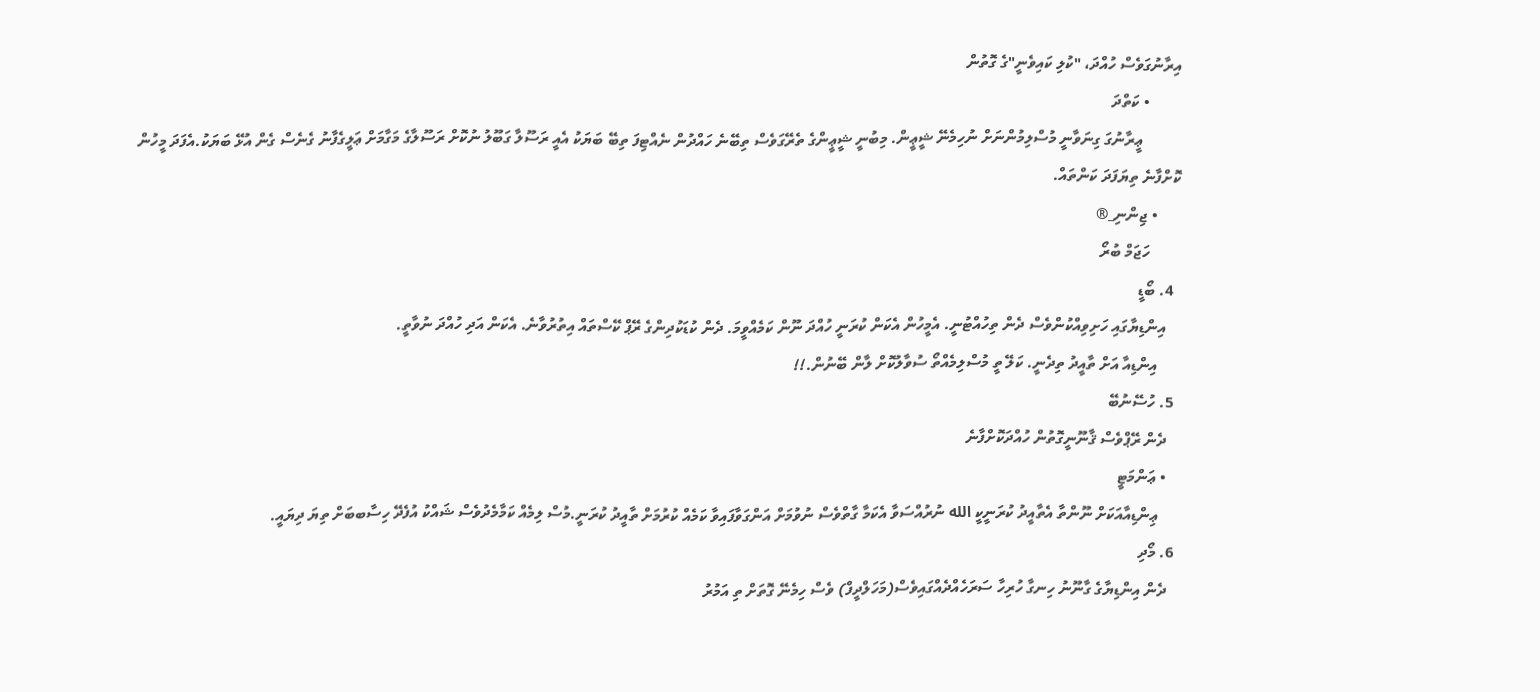އިރާނުގަވެސް ހުއްދަ، "ކުލި ކައިވެނީ"ގެ ގޮތުން
        • ކަތްދަ
          ޢީރާނުގަ ގިނަވާނީ މުސްލިމުންނަށް ނުހިމެނޭ ޝީޢީން. މިބުނީ ޝީޢީންގެ ތެރޭގަވެސް ތިބޭނެ ހައްދުން ނެއްޓިފަ ތިބޭ ބަޔަކު އެއީ ރަސޫލާ ގަބޫލު ނުކޮށް ރަސޫލާގެ މަގާމަށް ޢަލީގެފާނު ގެނެސް ގެން އުޅޭ ބަޔަކު.އެފަދަ މީހުން ކޮށްފާނެ ތިޔަފަދަ ކަންތައް.
      • ޖިންނި_®
        ހަޖަމް ބުރޯ
  4. ބޯޑީ
    އިންޑިޔާގައި ހަށިވިއްކުންވެސް ދެން ތިހުއްޓުނީ. އެމީހުން އެކަން ކުރަނީ ހުއްދަ ނޫން ކަމެއްވީމަ. ދެން ކުޑަކުދިންގެ ރޭޕް ކޭސްތައް އިތުރުވާނެ. އެކަން އަދި ހުއްދަ ނުވާތީ.
      އިންޑިއާ އަށް ތާއީދު ތިދެނީ. ކަލޭ ތީ މުސްލިމެއްތޯ ސުވާލުކޮށް ލާން ބޭނުން.!!
  5. ހުސޭނުބޭ
    ދެން ރޭޕްވެސް ޤާނޫނީގޮތުން ހުއްދަކޮށްފާނެ
    • ޢަންމަޓީ
      ޢިންޑިއާއަކަށް ނޫންތާ އެތާއީދު ކުރަނީކީ الله ނުރުއްސަވާ އެކަމާ ގާތްވެސް ނުވުމަށް އަންގަވާފައިވާ ކަމެއް ކުރުމަށް ތާއީދު ކުރަނީ.މުސް ލިމެއް ކަމާމެދުވެސް ޝައްކު އުފެދޭ ހިސާބބަށް ތިޔަ ދިޔައީ.
  6. މޯދި
    ދެން އިންޑިޔާގެ ގާނޫނު ހިނގާ ހުރިހާ ސަރަހެއްދެއްގައިވެސް(މަހަލްދީފް) ވެސް ހިމެނޭ ގޮތަށް ތި އަމުރު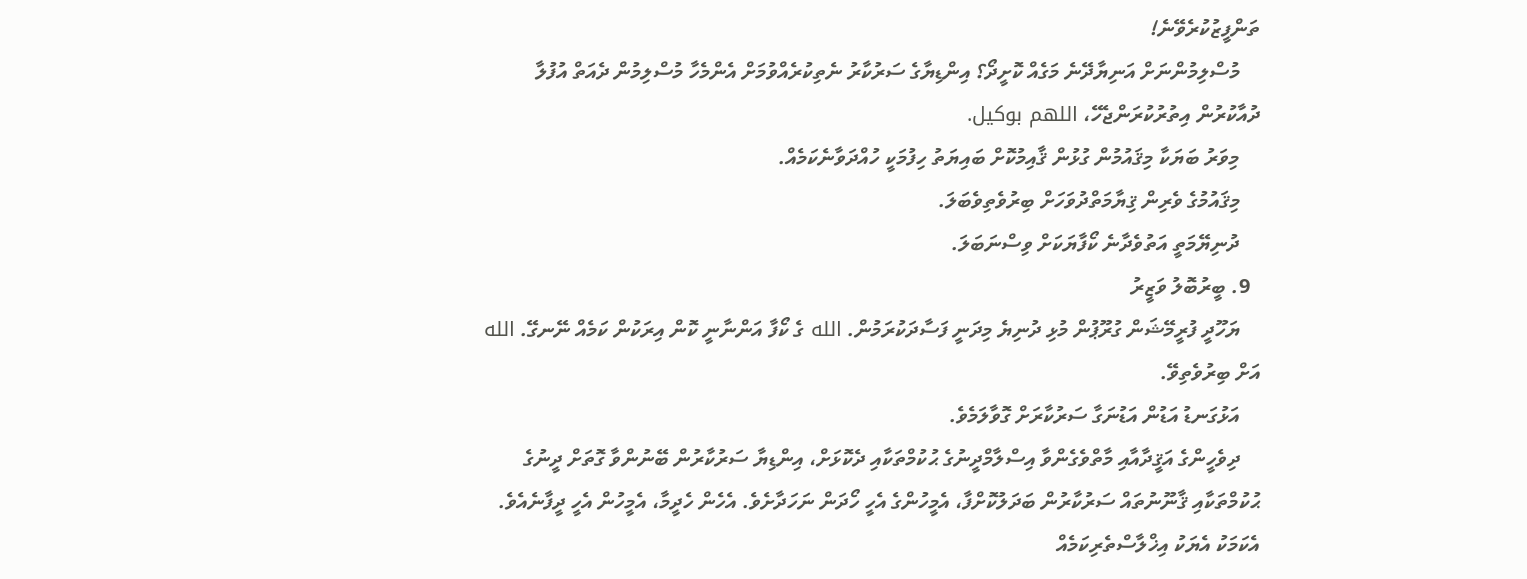ތަންފީޒުކުރެވޭނެ!
    މުސްލިމުންނަށް އަނިޔާދޭނެ މަގެއް ކޮށީދޯ؟ އިންޑިޔާގެ ސަރުކާރު ނެތިކުރެއްވުމަށް އެންމެހާ މުސްލިމުން ދެއަތް އުފުލާ ދުއާކުރުން އިތުރުކުރަންޖެހޭ، اللهم بوكيل.
    މިވަރު ބަޔަކާ މިޤައުމުން ގުޅުން ޤާއިމުކޮށް ބައިޔަތު ހިފުމަކީ ހުއްދަވާނެކަމެއް.
    މިޤައުމުގެ ވެރިން ޤިޔާމަތްދުވަހަށް ބިރުވެތިވެބަލަ.
    ދުނިޔޭމަތީ އަތުވެދާނެ ކޯފާޔަކަށް ވިސްނަބަލަ.
  9. ބީރުބޮލު ވަޒީރު
    ޔަހޫދީ ފުރީމޭޝަން ގުރޫޕުން މުޅި ދުނިޔެ މިދަނީ ފަސާދަކުރަމުން. الله ގެ ކޯފާ އަންނާނީ ކޮން އިރަކުން ކަމެއް ނޭނގޭ. الله އަށް ބިރުވެތިވޭ.
    އަޅުގަނޑު އަޑުން އަޑުނަގާ ސަރުކާރަށް ގޮވާލަމެވެ.
    ދިވެހީންގެ އަޤީދާއާއި މާތްވެގެންވާ އިސްލާމްދީނުގެ ޙުކުމްތަކާއި ދެކޮޅަށް، އިންޑިޔާ ސަރުކާރުން ބޭނުންވާ ގޮތަށް ދީނުގެ ޙުކުމްތަކާއި ޤާނޫނުތައް ސަރުކާރުން ބަދަލުކޮށްފާ، އެމީހުންގެ އެހީ ހޯދަން ނަހަދާށެވެ. އެހެން ހެދީމާ، އެމީހުން އެހީ ދީފާނެއެވެ. އެކަމަކު އެޔަކު އިޚްލާސްތެރިކަމެއް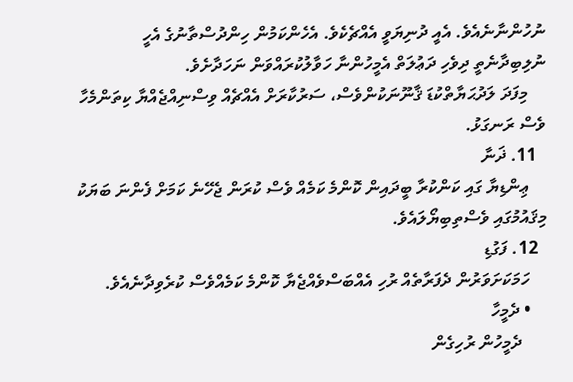ނުހުންނާނެއެވެ. އެއީ ދުނިޔަވީ އެއްޗެކެވެ. އެހެންކަމުން ހިންދުސްތާނުގެ އެހީ ނުލިބިދާނެތީ ދިވެހި ދަޢުލަތް އެމީހުންނާ ހަވާލުކުރައްވަން ނަހަދާށެވެ.
    މިފަދަ ލަދުޙަޔާތްކުޑަ ޤާނޫނަކުންވެސް، ސަރުކާރަށް އެއްޗެއް ވިސްނިއްޖެއްޔާ ކިތަންމެހާ ވެސް ރަނގަޅު.
  11. ޛަނާ
    ޢިންޑިޔާ ގައި ކަންކުރާ ބީދައިން ކޮންމެ ކަމެއް ވެސް ކުރަން ޖެހޭނެ ކަމަށް ފެންނަ ބަޔަކު މިޤައުމުގައި ވެސްތިބިޔޯލައެވެ.
  12. ފަގުޑި
    ހަމަކަށަވަރުން ދެފަރާތެއް ރުހި އެއްބަސްވެއްޖެޔާ ކޮންމެ ކަމެއްވެސް ކުރެވިދާނެއެވެ.
    • ދެމީހާ
      ދެމީހުން ރުހިގެން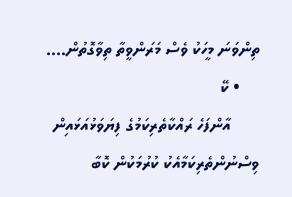ތިންވަނަ މީހަކު ވެސް މަރަންވީތާ ތިވާގޮތުން....
    • ކޭ
      އާންފަހެ ރައްކާތެރިކަމުގެ ފިޔަވަޅުއަޅައިން ވިސްނުންތެރިކަމާއެކު ކުރުމަކުން ކޮބާ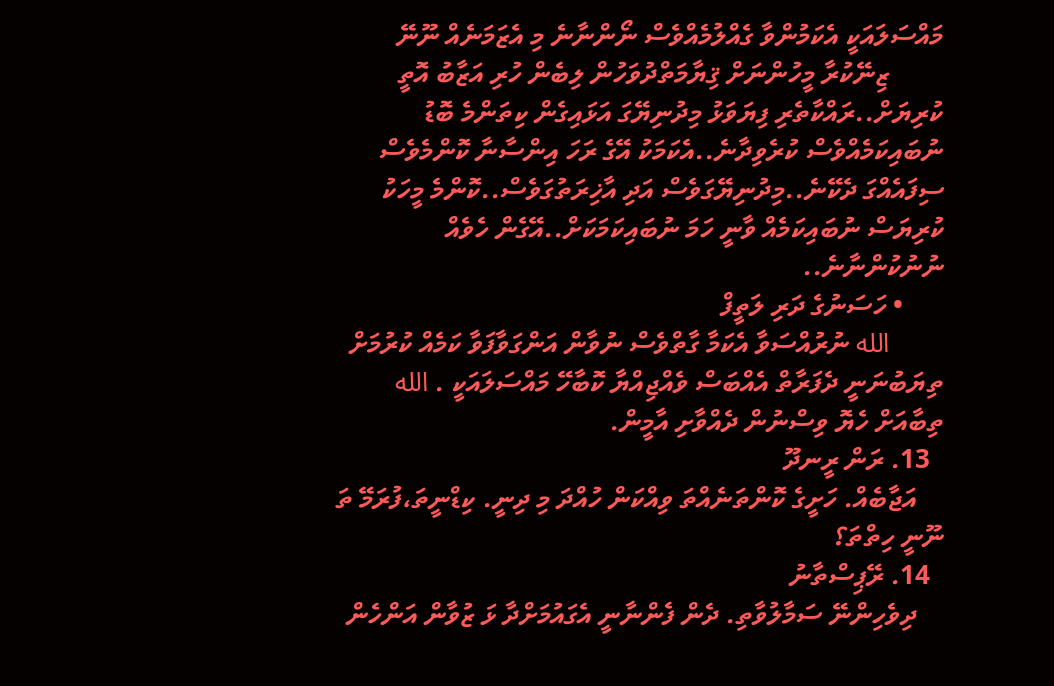މައްސަލައަކީ އެކަމުންވާ ގެއްލުމެއްވެސް ނޯންނާނެ މި އެޒަމަނެއް ނޫނޭ
        ޒިނޭކުރާ މީހުންނަށް ޤިޔާމަތްދުވަހުން ލިބެން ހުރި އަޒާބު އޮތީ ކުރިޔަށް..ރައްކާތެރި ފިޔަވަޅު މިދުނިޔޭގަ އަޅައިގެން ކިތަންމެ ބޮޑު ނުބައިކަމެއްވެސް ކުރެވިދާނެ..އެކަމަކު އޭގެ ރަހަ އިންސާނާ ކޮންމެވެސް ސިފައެއްގަ ދެކޭނެ..މިދުނިޔޭގަވެސް އަދި އާޚިރަތުގަވެސް..ކޮންމެ މީހަކު ކުރިޔަސް ނުބައިކަމެއް ވާނީ ހަމަ ނުބައިކަމަކަށް..އޭގެން ހެވެއް ނުނުކުންނާނެ..
      • ހަސަނުގެ ދަރި ލަތީފް
        الله ނުރުއްސަވާ އެކަމާ ގާތްވެސް ނުވާން އަންގަވާފަވާ ކަމެއް ކުރުމަށް ތިޔަބުނަނީ ދެފަރާތް އެއްބަސް ވެއްޖިއްޔާ ކޮބާހޭ މައްސަލައަކީ . الله ތިބާއަށް ހެޔޮ ވިސްނުން ދެއްވާށި އާމީން.
  13. ރަން ރީނދޫ
    އަޖާބެއް. ހަށީގެ ކޮންތަނެއްތަ ވިއްކަން ހުއްދަ މި ދިނީ. ކިޑްނީތަ،ފުރަމޭ ތަ ނޫނީ ހިތްތަ؟
  14. ރޭޕިސްތާނު
    ދިވެހިންނޭ ސަމާލުވާތި. ދެން ފެންނާނީ އެގައުމަށްދާ ޅަ ޒުވާން އަންހެން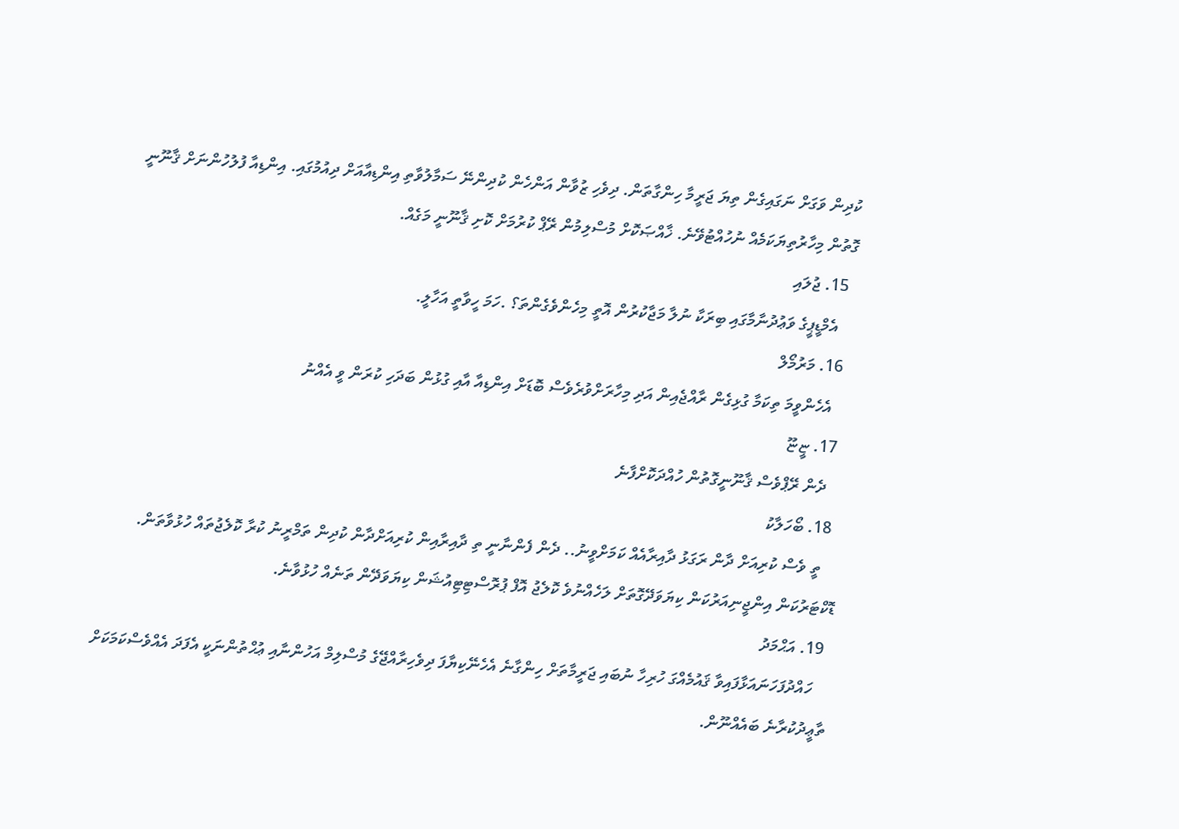ކުދިން ވަގަށް ނަގައިގެން ތިޔަ ޖަރީމާ ހިންގާތަން. ދިވެހި ޒުވާން އަންހެން ކުދިންނޭ ސަމާލުވާތި އިންޑިއާއަށް ދިއުމުގައި. އިންޑިއާ ފުލުހުންނަށް ޤާނޫނީ ގޮތުން މިހާރުތިޔަކަމެއް ނުހުއްޓުވޭނެ. ޚާއްޞަކޮށް މުސްލިމުން ރޭޕް ކުރުމަށް ކޮށި ޤާނޫނީ މަގެއް.
  15. ޖުލައި
    އެމްޑީޕީގެ ވަޢުދުނާމާގައި ބިރަކާ ނުލާ މަޖާކުރުން އޮތީ މިހެންވެގެންތަ؟ .ހަމަ ހީވާތީ އަހާލީ.
  16. މަރުމޯލް
    އެހެންވީމަ ތިކަމާ ގުޅިގެން ރާއްޖެއިން އަދި މިހާރަށްވުރެވެސް ބޮޑަށް އިންޑިއާ އާއި ގުޅުން ބަދަހި ކުރަން ވީ އެއްނު
  17. ޏީޏޫ
    ދެން ރޭޕްވެސް ޤާނޫނީގޮތުން ހުއްދަކޮށްފާނެ
  18. ބޯހަލާކު
    ތީ ވެސް ކުރިއަށް ދާން ރަގަޅު ދާއިރާއެއް ކަމަށްވީނު.. ދެން ފެންނާނީ ތި ދާއިރާއިން ކުރިއަށްދާން ކުދިން ތަމްރީނު ކުރާ ކޮލެޖުތައް ހުޅުވާތަން. ޑޮކްޓަރުކަން އިންޖީނިއަރުކަން ކިޔަވަދޭގޮތަށް ލަހެއްނުވެ ކޮލެޖު އޮފް ޕުރޮސްޓިޓިއުޝަން ކިޔަވަދޭން ތަނެއް ހުޅުވާނެ.
  19. އަޙްމަދު
    ހައްދުފަހަނައަޅާފައިވާ ޤައުމެއްގަ ހުރިހާ ނުބައި ޖަރީމާތަށް ހިންގާނެ އެހެނޭކިޔާފަ ދިވެހިރާއްޖޭގެ މުސްލިމް އަހުންނާއި ޢުޙްތުންނަކީ އެފަދަ އެއްވެސްކަމަކަށް ތާޢީދުކުރާނެ ބައެއްނޫން.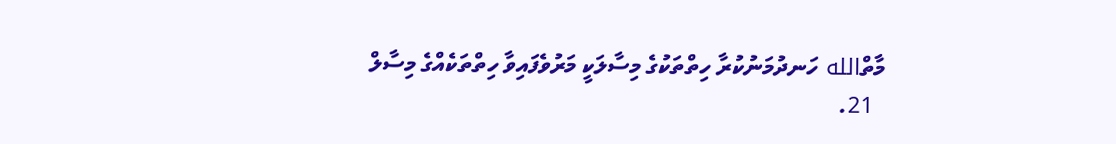މާތްالله ހަނދުމަނުކުރާ ހިތްތަކުގެ މިސާލަކީ މަރުވެފައިވާ ހިތްތަކެއްގެ މިސާލް
  21.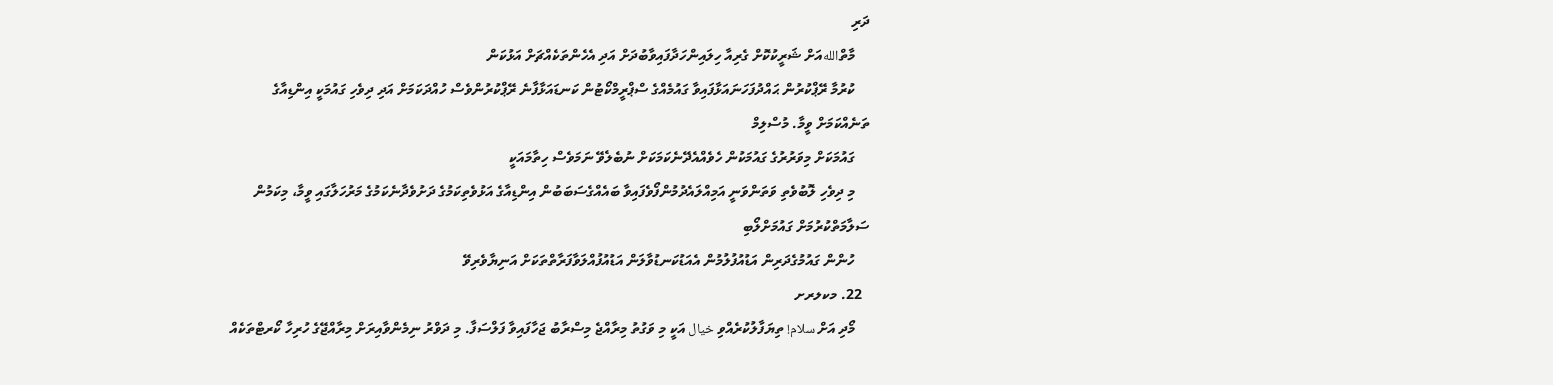ދަރި
    މާތްاللهއަށް ޝަރީކުކޮށް ގެރިއާ ހިލައިންހަދާފައިވާބުދަށް އަދި އެހެންތަކެއްޗަށް އަޅުކަން
    ކުރުމާ ރޭޕްކުރުން ޙައްދުފަހަނައަޅާފައިވާ ގައުމެއްގެ ސްޕްރީމްކޯޓުން ކަނޑައަޅާފާނެ ރޭޕްކުރުންވެސް ހުއްދަކަމަށް އަދި ދިވެހި ގައުމަކީ އިންޑިއާގެ ތަނެއްކަމަށް ވީމާ. މުސްލިމް
    ގައުމަކަށް މިވަރުރުގެ ގައުމަކުން ހެވެއްއެދޭނެކަމަކަށް ނުބެލެވޭ ނަމަވެސް ހިތާމައަކީ
    މި ދިވެހި ލޮބުވެތި ވަތަންވަނީ އަމިއްލައެދުމުންފޯވެފައިވާ ބައެއްގެސަބަބުން އިންޑިއާގެ އަޅުވެތިކަމުގެ ދަށުވެދާނެކަމުގެ މަރުހަލާގައި ވީމާ، މިކަމުން ސަލާމަތްކުރުމަށް ގައުމަށްލޯބި
    ހުންން ގައުމުގެދަރިން އަޑުއުފުލުމުން އެއަޑުކަނޑުވާލަން އަޑުއުފުއްލަވާފަރާތްތަކަށް އަނިޔާވެރިވޭ
  22. މކލރށ
    މޯދި އަށް سلام! ތިޔަފާލުކުރެއްވި خيال އަކީ މި ވަގުތު މިރާއްޖެ މިސްރާބު ޖަހާފައިވާ ފަލްސަފާ. މި ދަވްރު ނިމެންވާއިރަށް މިރާއްޖޭގެ ހުރިހާ ކޯރޓްތަކެއް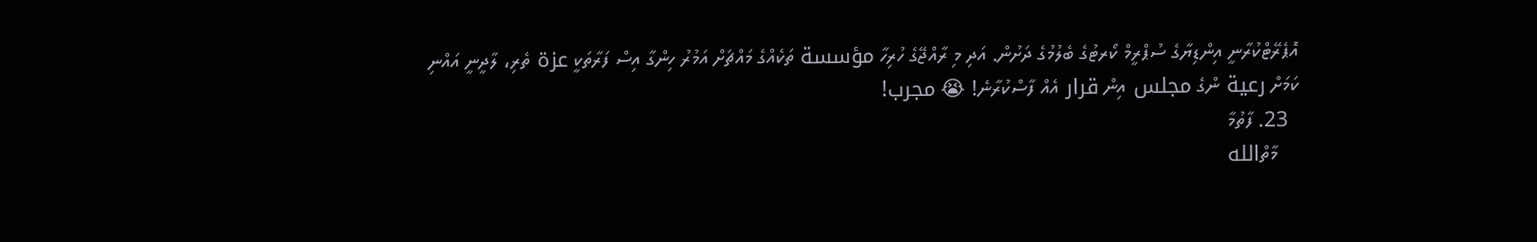އޮޕެރޭޓްކުރާނީ އިންޑިޔާގެ ސުޕްރީމް ކޯރޓުގެ ބެލުމުގެ ދަށުން. އަދި މި ރާއްޖޭގެ ހުރިހާ مؤسسة ތަކެއްގެ މައްޗަށް އަމުރު ހިންގާ އިސް ފަރާތަކީ عزة ތެރި، ލާދީނީ އައްނި ކަމަށް رعية ންގެ مجلس އިން قرار އެއް ފާސްކުރާނެ! 😭 مجرب!
  23. ފާތުމާ
    މާތްالله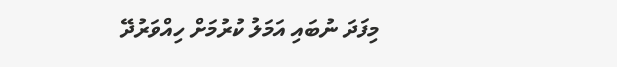މިފަދަ ނުބައި އަމަލު ކުރުމަށް ހިއްވަރުދޭ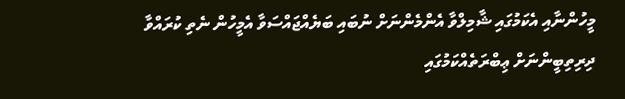މީހުންނާއި އެކަމުގައި ޝާމިލްވާ އެންމެންނަށް ނުބައި ބަޔެއްޖައްސަވާ އެމީހުން ނެތި ކުރައްވާ ދިރިތިބީންނަށް ޢިބްރަތެއްކަމުގައި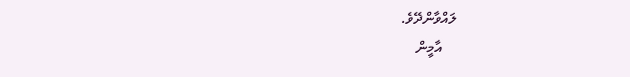ލައްވާންދޭވެ.
    އާމީން